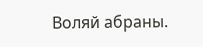Воляй абраны.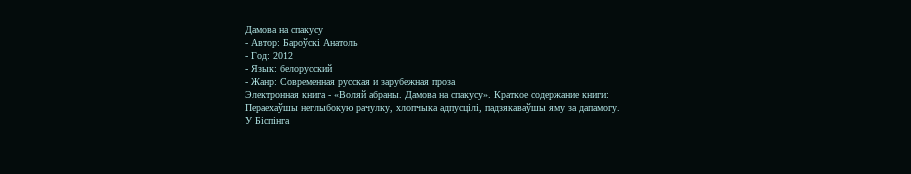Дамова на спакусу
- Автор: Бароўскі Анатоль
- Год: 2012
- Язык: белорусский
- Жанр: Современная русская и зарубежная проза
Электронная книга - «Воляй абраны. Дамова на спакусу». Краткое содержание книги:
Пераехаўшы неглыбокую рачулку, хлопчыка адпусцілі, падзякаваўшы яму за дапамогу.
У Біспінга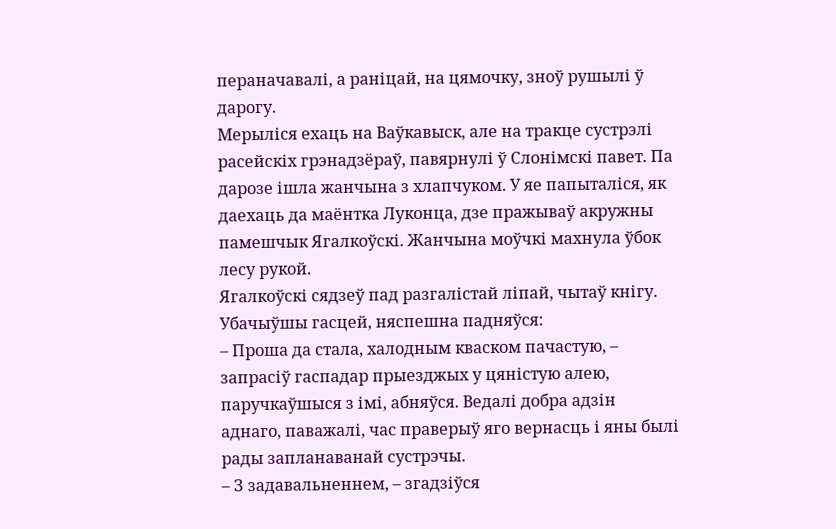пераначавалі, а раніцай, на цямочку, зноў рушылі ў дарогу.
Мерыліся ехаць на Ваўкавыск, але на тракце сустрэлі расейскіх грэнадзёраў, павярнулі ў Слонімскі павет. Па дарозе ішла жанчына з хлапчуком. У яе папыталіся, як даехаць да маёнтка Луконца, дзе пражываў акружны памешчык Ягалкоўскі. Жанчына моўчкі махнула ўбок лесу рукой.
Ягалкоўскі сядзеў пад разгалістай ліпай, чытаў кнігу.
Убачыўшы гасцей, няспешна падняўся:
– Проша да стала, халодным кваском пачастую, – запрасіў гаспадар прыезджых у цяністую алею, паручкаўшыся з імі, абняўся. Ведалі добра адзін аднаго, паважалі, час праверыў яго вернасць і яны былі рады запланаванай сустрэчы.
– З задавальненнем, – згадзіўся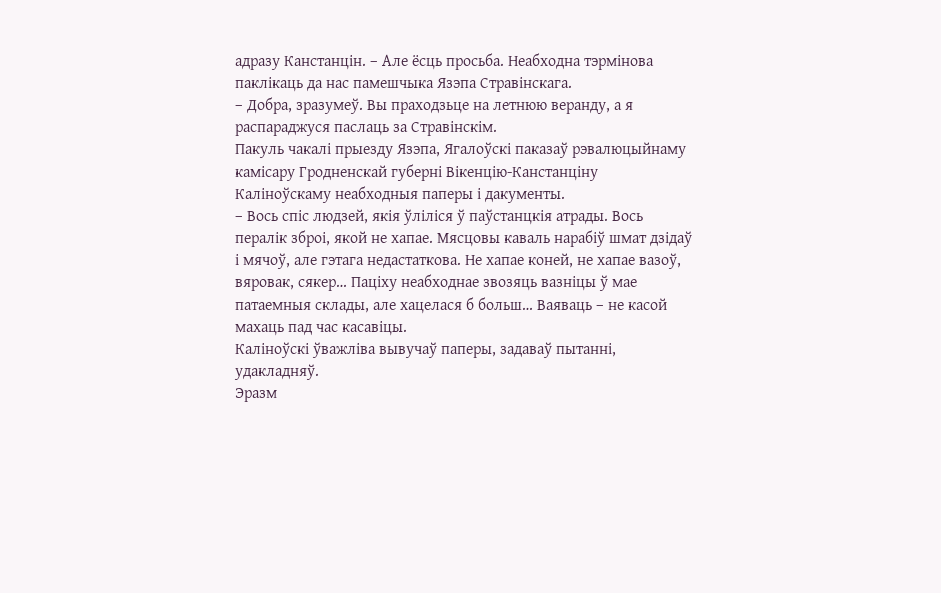адразу Канстанцін. – Але ёсць просьба. Неабходна тэрмінова паклікаць да нас памешчыка Язэпа Стравінскага.
– Добра, зразумеў. Вы праходзьце на летнюю веранду, а я распараджуся паслаць за Стравінскім.
Пакуль чакалі прыезду Язэпа, Ягалоўскі паказаў рэвалюцыйнаму камісару Гродненскай губерні Вікенцію-Канстанціну Каліноўскаму неабходныя паперы і дакументы.
– Вось спіс людзей, якія ўліліся ў паўстанцкія атрады. Вось пералік зброі, якой не хапае. Мясцовы каваль нарабіў шмат дзідаў і мячоў, але гэтага недастаткова. Не хапае коней, не хапае вазоў, вяровак, сякер… Паціху неабходнае звозяць вазніцы ў мае патаемныя склады, але хацелася б больш… Ваяваць – не касой махаць пад час касавіцы.
Каліноўскі ўважліва вывучаў паперы, задаваў пытанні, удакладняў.
Эразм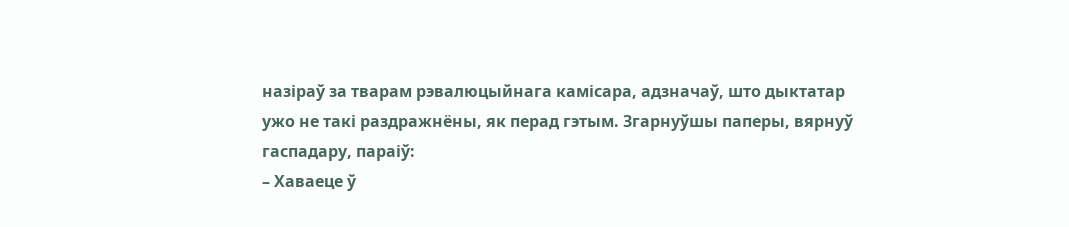назіраў за тварам рэвалюцыйнага камісара, адзначаў, што дыктатар ужо не такі раздражнёны, як перад гэтым. Згарнуўшы паперы, вярнуў гаспадару, параіў:
– Хаваеце ў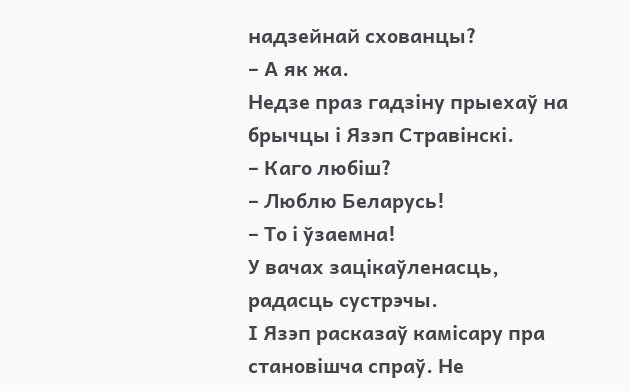надзейнай схованцы?
– А як жа.
Недзе праз гадзіну прыехаў на брычцы і Язэп Стравінскі.
– Каго любіш?
– Люблю Беларусь!
– То і ўзаемна!
У вачах зацікаўленасць, радасць сустрэчы.
І Язэп расказаў камісару пра становішча спраў. Не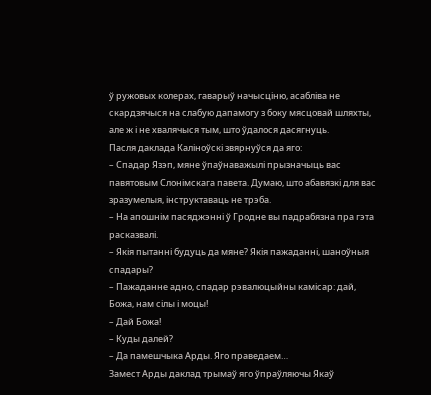ў ружовых колерах, гаварыў начысціню, асабліва не скардзячыся на слабую дапамогу з боку мясцовай шляхты, але ж і не хвалячыся тым, што ўдалося дасягнуць.
Пасля даклада Каліноўскі звярнуўся да яго:
– Спадар Язэп, мяне ўпаўнаважылі прызначыць вас павятовым Слонімскага павета. Думаю, што абавязкі для вас зразумелыя, інструктаваць не трэба.
– На апошнім пасяджэнні ў Гродне вы падрабязна пра гэта расказвалі.
– Якія пытанні будуць да мяне? Якія пажаданні, шаноўныя спадары?
– Пажаданне адно, спадар рэвалюцыйны камісар: дай, Божа, нам сілы і моцы!
– Дай Божа!
– Куды далей?
– Да памешчыка Арды. Яго праведаем…
Замест Арды даклад трымаў яго ўпраўляючы Якаў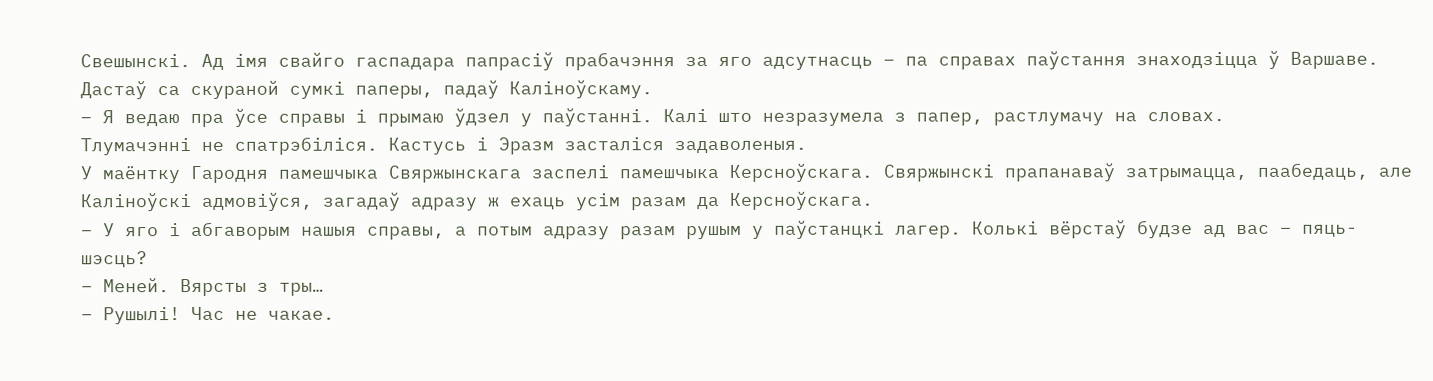Свешынскі. Ад імя свайго гаспадара папрасіў прабачэння за яго адсутнасць – па справах паўстання знаходзіцца ў Варшаве. Дастаў са скураной сумкі паперы, падаў Каліноўскаму.
– Я ведаю пра ўсе справы і прымаю ўдзел у паўстанні. Калі што незразумела з папер, растлумачу на словах.
Тлумачэнні не спатрэбіліся. Кастусь і Эразм засталіся задаволеныя.
У маёнтку Гародня памешчыка Свяржынскага заспелі памешчыка Керсноўскага. Свяржынскі прапанаваў затрымацца, паабедаць, але Каліноўскі адмовіўся, загадаў адразу ж ехаць усім разам да Керсноўскага.
– У яго і абгаворым нашыя справы, а потым адразу разам рушым у паўстанцкі лагер. Колькі вёрстаў будзе ад вас – пяць-шэсць?
– Меней. Вярсты з тры…
– Рушылі! Час не чакае.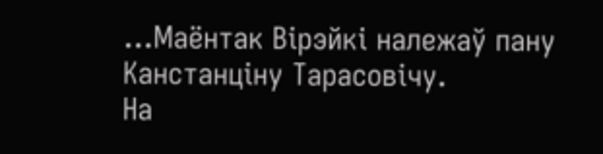…Маёнтак Вірэйкі належаў пану Канстанціну Тарасовічу.
На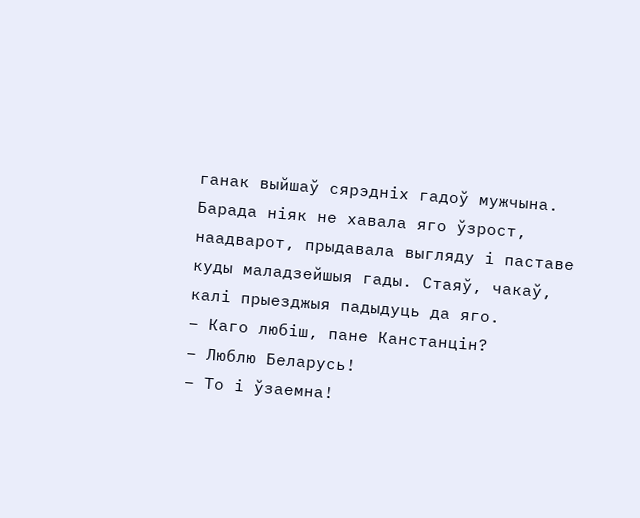ганак выйшаў сярэдніх гадоў мужчына. Барада ніяк не хавала яго ўзрост, наадварот, прыдавала выгляду і паставе куды маладзейшыя гады. Стаяў, чакаў, калі прыезджыя падыдуць да яго.
– Каго любіш, пане Канстанцін?
– Люблю Беларусь!
– То і ўзаемна!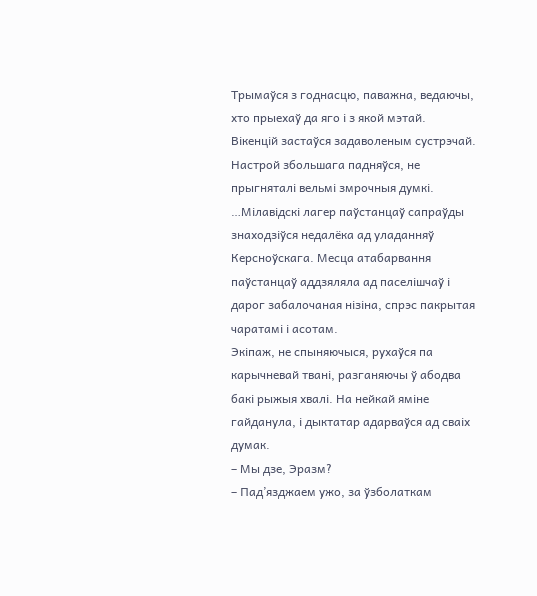Трымаўся з годнасцю, паважна, ведаючы, хто прыехаў да яго і з якой мэтай.
Вікенцій застаўся задаволеным сустрэчай. Настрой збольшага падняўся, не прыгняталі вельмі змрочныя думкі.
…Мілавідскі лагер паўстанцаў сапраўды знаходзіўся недалёка ад уладанняў Керсноўскага. Месца атабарвання паўстанцаў аддзяляла ад паселішчаў і дарог забалочаная нізіна, спрэс пакрытая чаратамі і асотам.
Экіпаж, не спыняючыся, рухаўся па карычневай твані, разганяючы ў абодва бакі рыжыя хвалі. На нейкай яміне гайданула, і дыктатар адарваўся ад сваіх думак.
– Мы дзе, Эразм?
– Пад’язджаем ужо, за ўзболаткам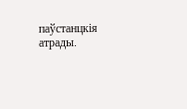паўстанцкія атрады.